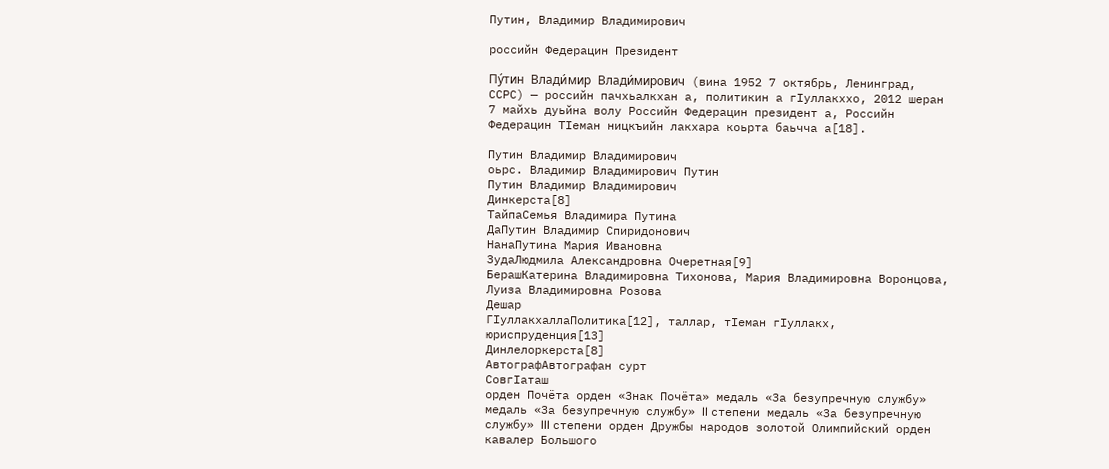Путин, Владимир Владимирович

российн Федерацин Президент

Пу́тин Влади́мир Влади́мирович (вина 1952 7 октябрь, Ленинград, ССРС) — российн пачхьалкхан а, политикин а гӀуллакххо, 2012 шеран 7 майхь дуьйна волу Российн Федерацин президент а, Российн Федерацин ТӀеман ницкъийн лакхара коьрта баьчча а[18].

Путин Владимир Владимирович
оьрс. Владимир Владимирович Путин
Путин Владимир Владимирович
Динкерста[8]
ТайпаСемья Владимира Путина
ДаПутин Владимир Спиридонович
НанаПутина Мария Ивановна
ЗудаЛюдмила Александровна Очеретная[9]
БерашКатерина Владимировна Тихонова, Мария Владимировна Воронцова, Луиза Владимировна Розова
Дешар
ГӀуллакхаллаПолитика[12], таллар, тӀеман гӀуллакх, юриспруденция[13]
Динлелоркерста[8]
АвтографАвтографан сурт
СовгӀаташ
орден Почёта орден «Знак Почёта» медаль «За безупречную службу» медаль «За безупречную службу» II степени медаль «За безупречную службу» III степени орден Дружбы народов золотой Олимпийский орден кавалер Большого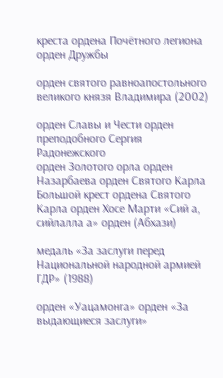креста ордена Почётного легиона
орден Дружбы

орден святого равноапостольного великого князя Владимира (2002)

орден Славы и Чести орден преподобного Сергия Радонежского
орден Золотого орла орден Назарбаева орден Святого Карла Большой крест ордена Святого Карла орден Хосе Марти «Сий а, сийлалла а» орден (Абхази)

медаль «За заслуги перед Национальной народной армией ГДР» (1988)

орден «Уацамонга» орден «За выдающиеся заслуги»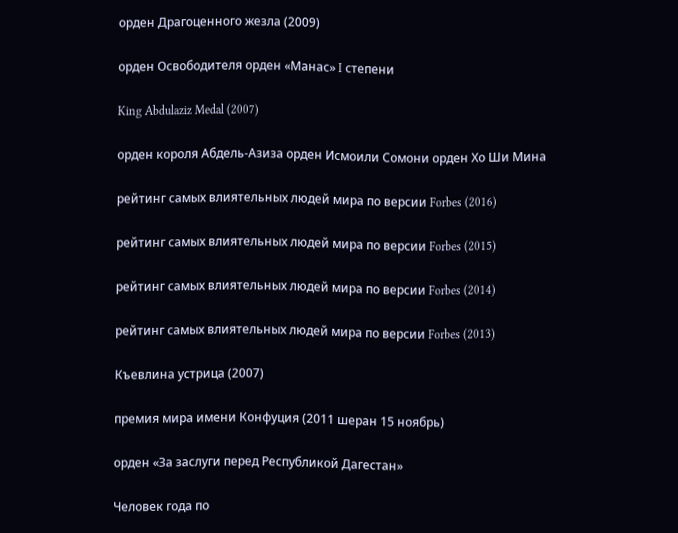орден Драгоценного жезла (2009)

орден Освободителя орден «Манас» I степени

King Abdulaziz Medal (2007)

орден короля Абдель-Азиза орден Исмоили Сомони орден Хо Ши Мина

рейтинг самых влиятельных людей мира по версии Forbes (2016)

рейтинг самых влиятельных людей мира по версии Forbes (2015)

рейтинг самых влиятельных людей мира по версии Forbes (2014)

рейтинг самых влиятельных людей мира по версии Forbes (2013)

Къевлина устрица (2007)

премия мира имени Конфуция (2011 шеран 15 ноябрь)

орден «За заслуги перед Республикой Дагестан»

Человек года по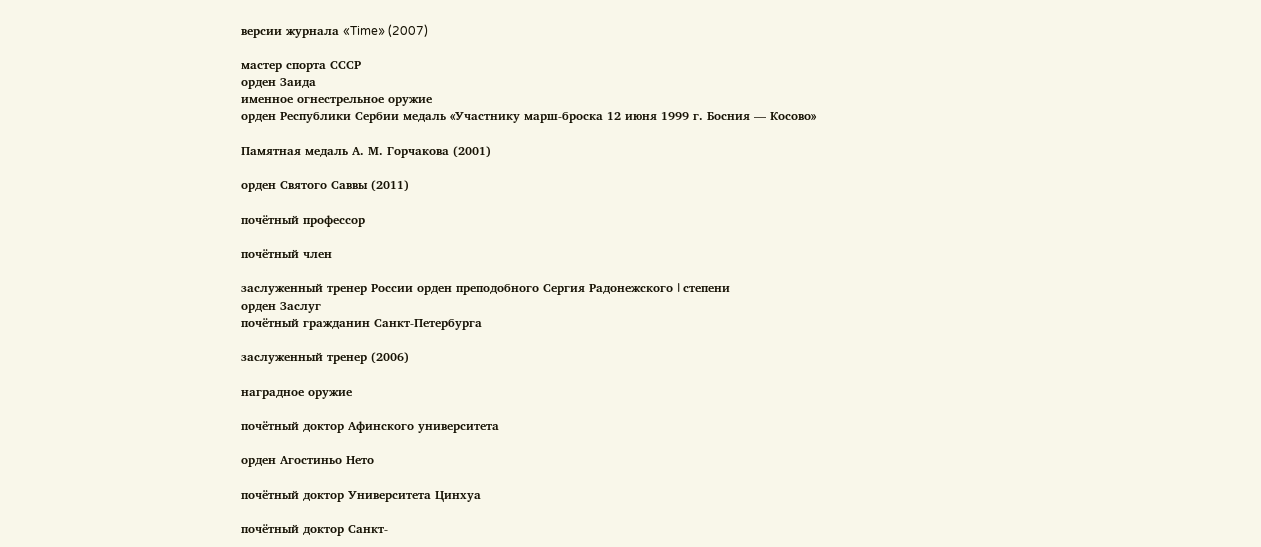версии журнала «Time» (2007)

мастер спорта СССР
орден Заида
именное огнестрельное оружие
орден Республики Сербии медаль «Участнику марш-броска 12 июня 1999 г. Босния — Косово»

Памятная медаль А. М. Горчакова (2001)

орден Святого Саввы (2011)

почётный профессор

почётный член

заслуженный тренер России орден преподобного Сергия Радонежского I степени
орден Заслуг
почётный гражданин Санкт-Петербурга

заслуженный тренер (2006)

наградное оружие

почётный доктор Афинского университета

орден Агостиньо Нето

почётный доктор Университета Цинхуа

почётный доктор Санкт-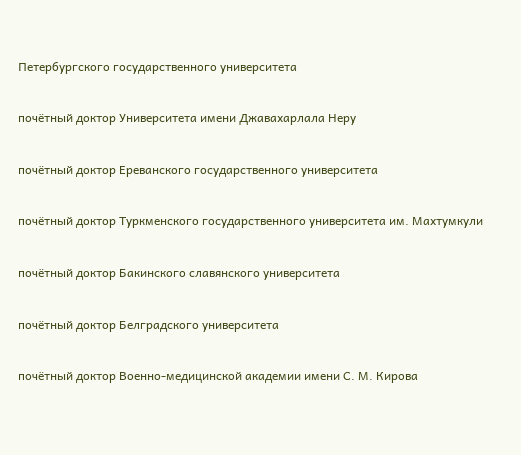Петербургского государственного университета

почётный доктор Университета имени Джавахарлала Неру

почётный доктор Ереванского государственного университета

почётный доктор Туркменского государственного университета им. Махтумкули

почётный доктор Бакинского славянского университета

почётный доктор Белградского университета

почётный доктор Военно-медицинской академии имени С. М. Кирова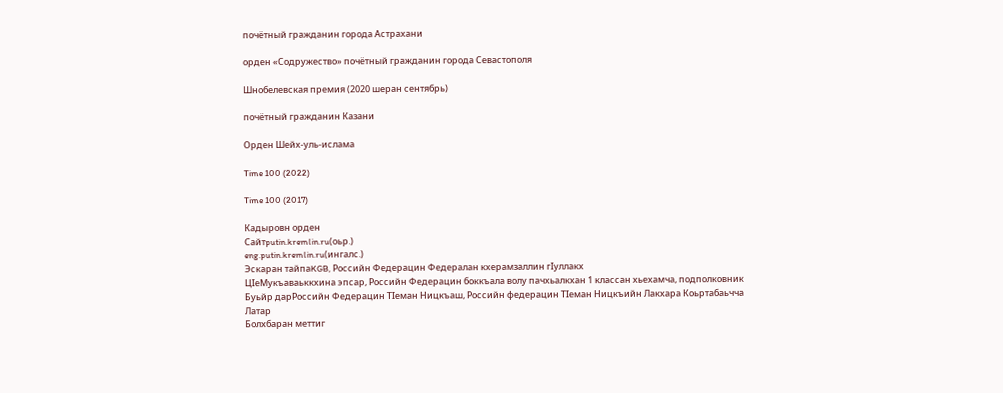почётный гражданин города Астрахани

орден «Содружество» почётный гражданин города Севастополя

Шнобелевская премия (2020 шеран сентябрь)

почётный гражданин Казани

Орден Шейх-уль-ислама

Time 100 (2022)

Time 100 (2017)

Кадыровн орден
Сайтputin.kremlin.ru(оьр.)
eng.putin.kremlin.ru(ингалс.)
Эскаран тайпаKGB, Российн Федерацин Федералан кхерамзаллин гӀуллакх
ЦӀеМукъаваьккхина эпсар, Российн Федерацин боккъала волу пачхьалкхан 1 классан хьехамча, подполковник
Буьйр дарРоссийн Федерацин ТӀеман Ницкъаш, Российн федерацин ТIеман Ницкъийн Лакхара Коьртабаьчча
Латар
Болхбаран меттиг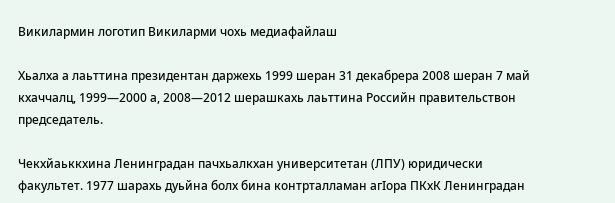Викилармин логотип Викиларми чохь медиафайлаш

Хьалха а лаьттина президентан даржехь 1999 шеран 31 декабрера 2008 шеран 7 май кхаччалц, 1999—2000 а, 2008—2012 шерашкахь лаьттина Российн правительствон председатель.

Чекхйаьккхина Ленинградан пачхьалкхан университетан (ЛПУ) юридически факультет. 1977 шарахь дуьйна болх бина контрталламан агӀора ПКхК Ленинградан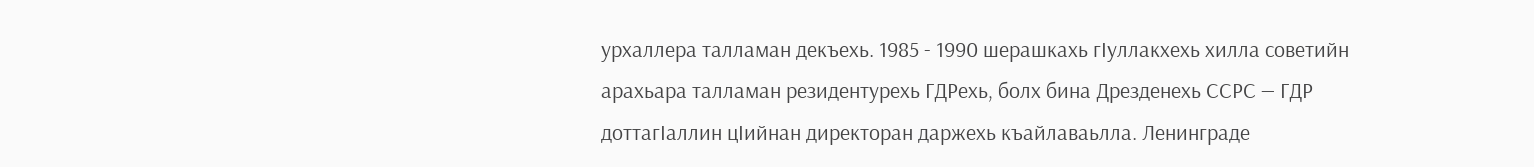урхаллера талламан декъехь. 1985 - 1990 шерашкахь гӀуллакхехь хилла советийн арахьара талламан резидентурехь ГДРехь, болх бина Дрезденехь ССРС — ГДР доттагӀаллин цӀийнан директоран даржехь къайлаваьлла. Ленинграде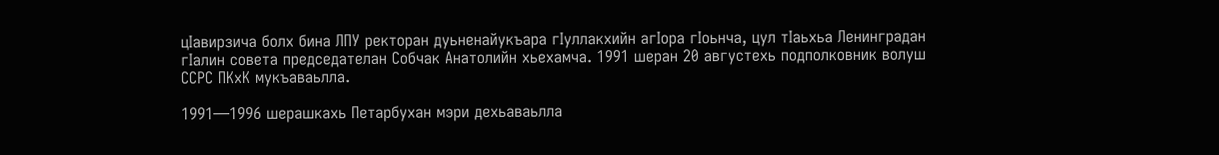цӀавирзича болх бина ЛПУ ректоран дуьненайукъара гӀуллакхийн агӀора гӀоьнча, цул тӀаьхьа Ленинградан гӀалин совета председателан Собчак Анатолийн хьехамча. 1991 шеран 20 августехь подполковник волуш ССРС ПКхК мукъаваьлла.

1991—1996 шерашкахь Петарбухан мэри дехьаваьлла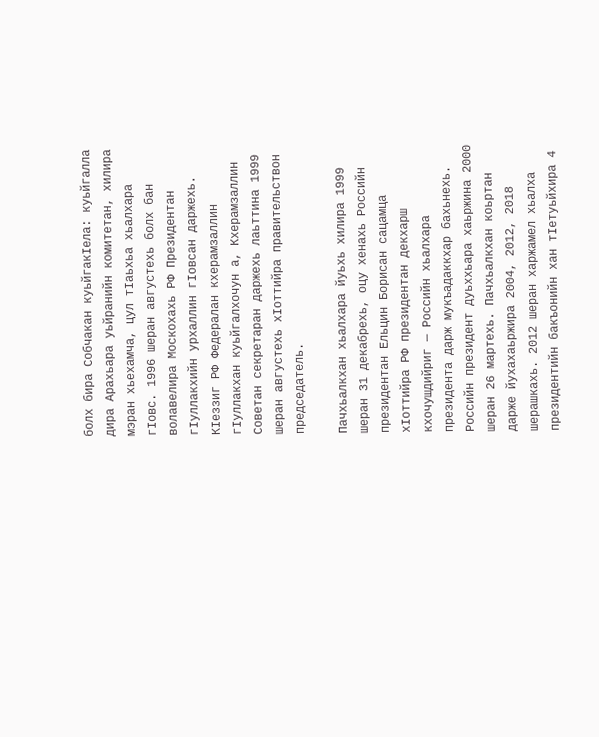болх бира Собчакан куьйгакӀела: куьйгалла дира Арахьара уьйранийн комитетан, хилира мэран хьехамча, цул тӀаьхьа хьалхара гӀовс. 1996 шеран августехь болх бан волавелира Москохахь РФ Президентан гӀуллакхийн урхаллин гӀовсан даржехь. КӀеззиг РФ Федералан кхерамзаллин гӀуллакхан куьйгалхочун а, Кхерамзаллин Советан секретаран даржехь лаьттина 1999 шеран августехь хӀоттийра правительствон председатель.

Пачхьалкхан хьалхара йуьхь хилира 1999 шеран 31 декабрехь, оцу хенахь Российн президентан Ельцин Борисан сацамца хӀоттийра РФ президентан декхарш кхочушдийриг — Российн хьалхара президента дарж мукъадаккхар бахьнехь. Российн президент дуьххьара хаьржина 2000 шеран 26 мартехь. Пачхьалкхан коьртан дарже йухахаьржира 2004, 2012, 2018 шерашкахь. 2012 шеран харжамел хьалха президентийн бакъонийн хан тӀетуьйхира 4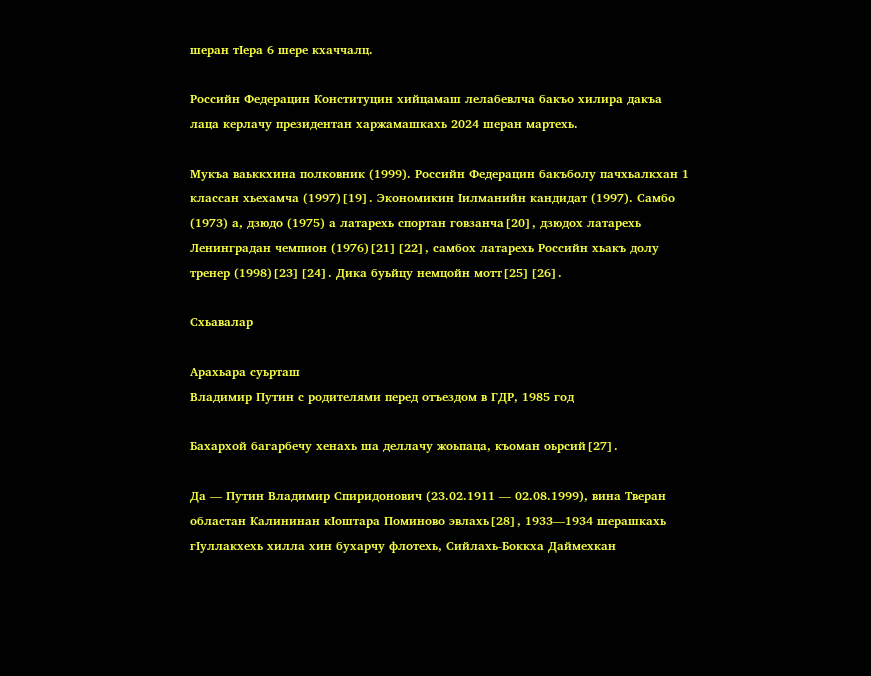шеран тӀера 6 шере кхаччалц.

Российн Федерацин Конституцин хийцамаш лелабевлча бакъо хилира дакъа лаца керлачу президентан харжамашкахь 2024 шеран мартехь.

Мукъа ваьккхина полковник (1999). Российн Федерацин бакъболу пачхьалкхан 1 классан хьехамча (1997)[19]. Экономикин Ӏилманийн кандидат (1997). Самбо (1973) а, дзюдо (1975) а латарехь спортан говзанча[20], дзюдох латарехь Ленинградан чемпион (1976)[21][22], самбох латарехь Российн хьакъ долу тренер (1998)[23][24]. Дика буьйцу немцойн мотт[25][26].

Схьавалар

Арахьара суьрташ
Владимир Путин с родителями перед отъездом в ГДР, 1985 год

Бахархой багарбечу хенахь ша деллачу жоьпаца, къоман оьрсий[27].

Да — Путин Владимир Спиридонович (23.02.1911 — 02.08.1999), вина Тверан областан Калининан кӀоштара Поминово эвлахь[28], 1933—1934 шерашкахь гӀуллакхехь хилла хин бухарчу флотехь, Сийлахь-Боккха Даймехкан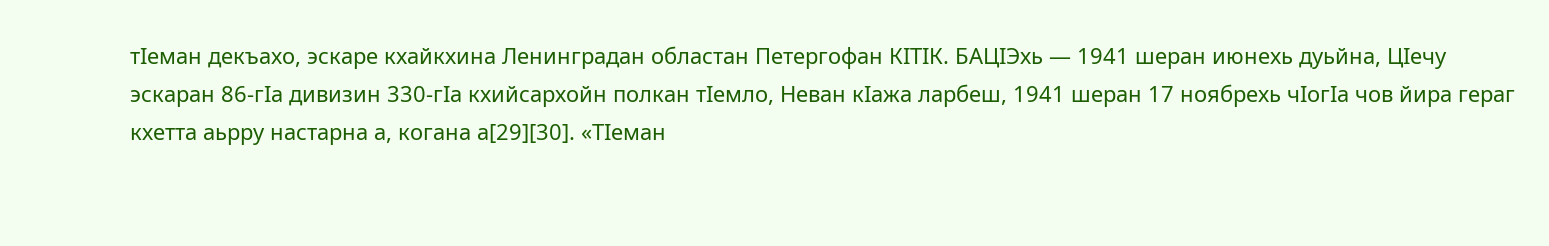тӀеман декъахо, эскаре кхайкхина Ленинградан областан Петергофан КӀТӀК. БАЦӀЭхь — 1941 шеран июнехь дуьйна, ЦӀечу эскаран 86-гӀа дивизин 330-гӀа кхийсархойн полкан тӀемло, Неван кӀажа ларбеш, 1941 шеран 17 ноябрехь чӀогӀа чов йира гераг кхетта аьрру настарна а, когана а[29][30]. «ТӀеман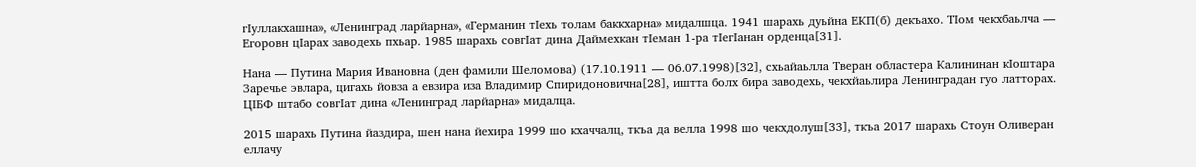гӀуллакхашна», «Ленинград ларйарна», «Германин тӀехь толам баккхарна» мидалшца. 1941 шарахь дуьйна ЕКП(б) декъахо. ТӀом чекхбаьлча — Егоровн цӀарах заводехь пхьар. 1985 шарахь совгӀат дина Даймехкан тӀеман 1-ра тӀегӀанан орденца[31].

Нана — Путина Мария Ивановна (ден фамили Шеломова) (17.10.1911 — 06.07.1998)[32], схьайаьлла Тверан областера Калининан кӀоштара Заречье эвлара, цигахь йовза а евзира иза Владимир Спиридоновична[28], иштта болх бира заводехь, чекхйаьлира Ленинградан гуо латторах. ЦӀБФ штабо совгӀат дина «Ленинград ларйарна» мидалца.

2015 шарахь Путина йаздира, шен нана йехира 1999 шо кхаччалц, ткъа да велла 1998 шо чекхдолуш[33], ткъа 2017 шарахь Стоун Оливеран еллачу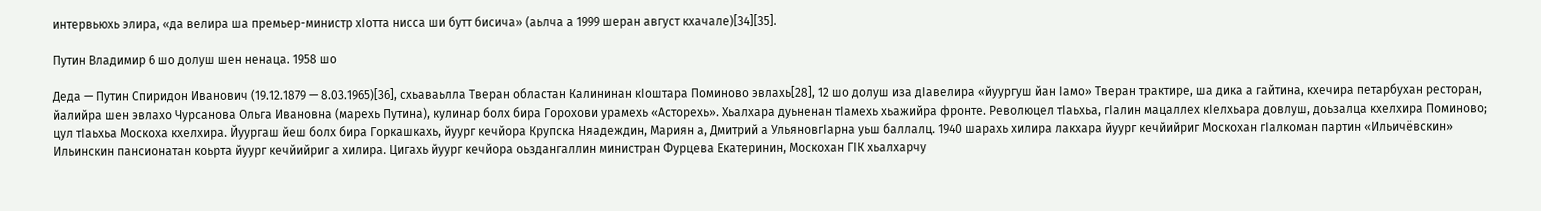интервьюхь элира, «да велира ша премьер-министр хӀотта нисса ши бутт бисича» (аьлча а 1999 шеран август кхачале)[34][35].

Путин Владимир 6 шо долуш шен ненаца. 1958 шо

Деда — Путин Спиридон Иванович (19.12.1879 — 8.03.1965)[36], схьаваьлла Тверан областан Калининан кӀоштара Поминово эвлахь[28], 12 шо долуш иза дӀавелира «йуургуш йан Ӏамо» Тверан трактире, ша дика а гайтина, кхечира петарбухан ресторан, йалийра шен эвлахо Чурсанова Ольга Ивановна (марехь Путина), кулинар болх бира Горохови урамехь «Асторехь». Хьалхара дуьненан тӀамехь хьажийра фронте. Революцел тӀаьхьа, гӀалин мацаллех кӀелхьара довлуш, доьзалца кхелхира Поминово; цул тӀаьхьа Москоха кхелхира. Йуургаш йеш болх бира Горкашкахь, йуург кечйора Крупска Няадеждин, Мариян а, Дмитрий а УльяновгӀарна уьш баллалц. 1940 шарахь хилира лакхара йуург кечйийриг Москохан гӀалкоман партин «Ильичёвскин» Ильинскин пансионатан коьрта йуург кечйийриг а хилира. Цигахь йуург кечйора оьздангаллин министран Фурцева Екатеринин, Москохан ГӀК хьалхарчу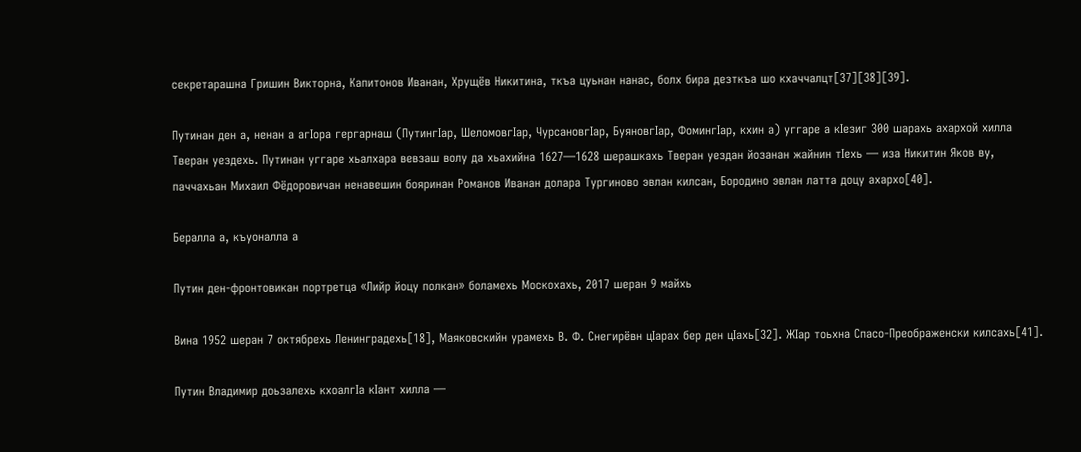секретарашна Гришин Викторна, Капитонов Иванан, Хрущёв Никитина, ткъа цуьнан нанас, болх бира дезткъа шо кхаччалцт[37][38][39].

Путинан ден а, ненан а агӀора гергарнаш (ПутингӀар, ШеломовгӀар, ЧурсановгӀар, БуяновгӀар, ФомингӀар, кхин а) уггаре а кӀезиг 300 шарахь ахархой хилла Тверан уездехь. Путинан уггаре хьалхара вевзаш волу да хьахийна 1627—1628 шерашкахь Тверан уездан йозанан жайнин тӀехь — иза Никитин Яков ву, паччахьан Михаил Фёдоровичан ненавешин бояринан Романов Иванан долара Тургиново эвлан килсан, Бородино эвлан латта доцу ахархо[40].

Бералла а, къуоналла а

Путин ден-фронтовикан портретца «Лийр йоцу полкан» боламехь Москохахь, 2017 шеран 9 майхь

Вина 1952 шеран 7 октябрехь Ленинградехь[18], Маяковскийн урамехь В. Ф. Снегирёвн цӀарах бер ден цӀахь[32]. ЖӀар тоьхна Спасо-Преображенски килсахь[41].

Путин Владимир доьзалехь кхоалгӀа кӀант хилла —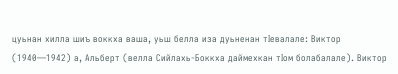цуьнан хилла шиъ воккха ваша, уьш белла иза дуьненан тӀевалале: Виктор (1940—1942) а, Альберт (велла Сийлахь-Боккха даймехкан тӀом болабалале). Виктор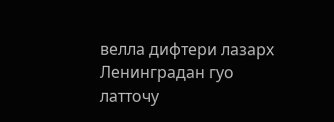велла дифтери лазарх Ленинградан гуо латточу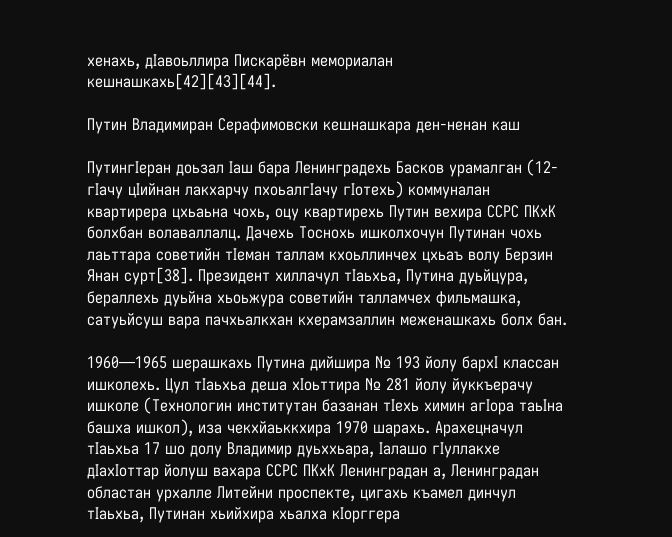хенахь, дӀавоьллира Пискарёвн мемориалан кешнашкахь[42][43][44].

Путин Владимиран Серафимовски кешнашкара ден-ненан каш

ПутингӀеран доьзал Ӏаш бара Ленинградехь Басков урамалган (12-гӀачу цӀийнан лакхарчу пхоьалгӀачу гӀотехь) коммуналан квартирера цхьаьна чохь, оцу квартирехь Путин вехира ССРС ПКхК болхбан волаваллалц. Дачехь Тоснохь ишколхочун Путинан чохь лаьттара советийн тӀеман таллам кхоьллинчех цхьаъ волу Берзин Янан сурт[38]. Президент хиллачул тӀаьхьа, Путина дуьйцура, бераллехь дуьйна хьоьжура советийн талламчех фильмашка, сатуьйсуш вара пачхьалкхан кхерамзаллин меженашкахь болх бан.

1960—1965 шерашкахь Путина дийшира № 193 йолу бархӀ классан ишколехь. Цул тӀаьхьа деша хӀоьттира № 281 йолу йуккъерачу ишколе (Технологин институтан базанан тӀехь химин агӀора таьӀна башха ишкол), иза чекхйаьккхира 1970 шарахь. Арахецначул тӀаьхьа 17 шо долу Владимир дуьххьара, Ӏалашо гӀуллакхе дӀахӀоттар йолуш вахара ССРС ПКхК Ленинградан а, Ленинградан областан урхалле Литейни проспекте, цигахь къамел динчул тӀаьхьа, Путинан хьийхира хьалха кӀорггера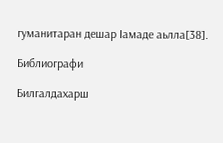гуманитаран дешар Ӏамаде аьлла[38].

Библиографи

Билгалдахарш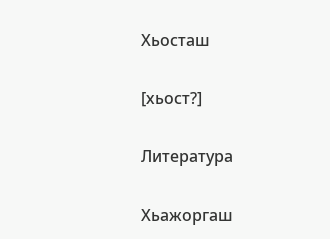Хьосташ

[хьост?]

Литература

Хьажоргаш